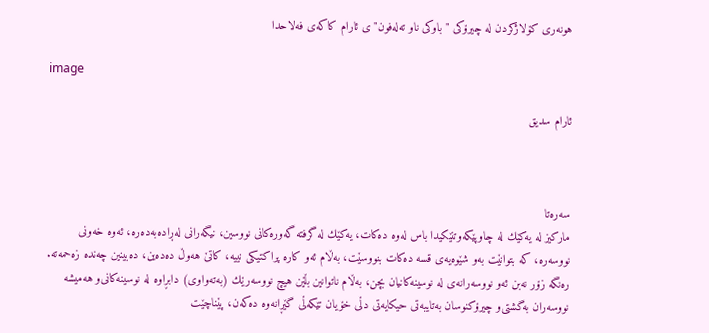هونه‌ری‌ كۆلاژكردن له‌ چیرۆكی‌ "باوكی‌ ناو ته‌له‌فون"ی‌ ئارام كاكه‌ی‌ فه‌لاحدا

image

ئارام سدیق



سه‌ره‌تا
ماركیز له‌ یه‌كێك له‌ چاوپێكه‌وتنێكیدا باس له‌وه‌ ده‌كات، یه‌كێك له‌ گرفته‌ گه‌وره‌كانی‌ نووسین، نیگه‌رانی‌ له‌ڕاده‌به‌ده‌ره‌، ئه‌وه‌ خه‌ونی‌ نووسه‌ره‌، كه‌ بتوانێت به‌و شێوه‌یه‌ی‌ قسه‌ ده‌كات بنووسێت، به‌ڵام ئه‌و كاره‌ پراكتیكی‌ نییه‌، كاتێ‌ هه‌وڵ‌ ده‌ده‌ین، ده‌بینین چه‌نده‌ زه‌حمه‌ته‌. ره‌نگه‌ زۆر نه‌بن ئه‌و نووسه‌رانه‌ی‌ له‌ نوسینه‌كانیان بچن، به‌ڵام ناتوانین بڵێن هیچ نووسه‌رێك (به‌ته‌واوی‌) دابڕاوه‌ له‌ نوسینه‌كانی‌‌و هه‌میشه‌ نووسه‌ران به‌گشتی‌‌و چیرۆكنوسان به‌تایبه‌تی‌ حیكایه‌تی‌ دڵی‌ خۆیان تێكه‌ڵی‌ گێڕانه‌وه‌ ده‌كه‌ن، پێناچێت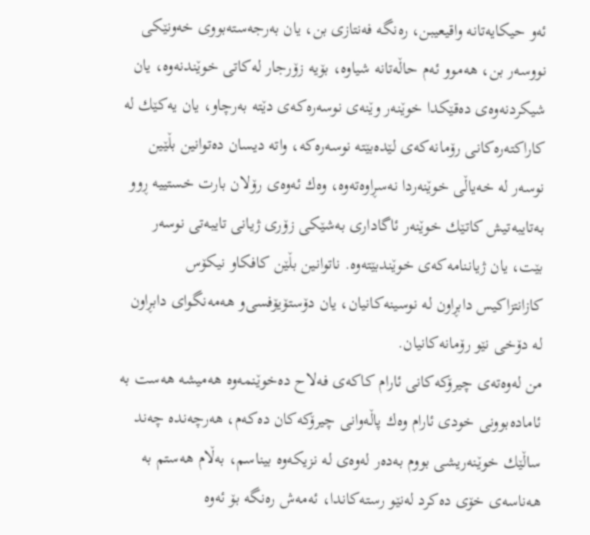ئه‌و حیكایه‌تانه‌ واقیعیبن، ره‌نگه‌ فه‌نتازی‌ بن، یان به‌رجه‌سته‌بووی‌ خه‌ونێكی‌ نووسه‌ر بن، هه‌موو ئه‌م حاڵه‌تانه‌ شیاوه‌، بۆیه‌ زۆرجار له‌كاتی‌ خوێندنه‌وه‌، یان شیكردنه‌وه‌ی‌ ده‌قێكدا خوێنه‌ر وێنه‌ی‌ نوسه‌ره‌كه‌ی‌ دێته‌ به‌رچاو، یان یه‌كێك له‌ كاراكته‌ره‌كانی‌ رۆمانه‌كه‌ی‌ لێده‌بێته‌ نوسه‌ره‌كه‌، واته‌ دیسان ده‌توانین بڵێین نوسه‌ر له‌ خه‌یاڵی‌ خوێنه‌ردا نه‌سڕاوه‌ته‌وه‌، وه‌ك ئه‌وه‌ی‌ رۆلان بارت خستییه‌ ڕوو به‌تایبه‌تیش كاتێك خوێنه‌ر ئاگاداری‌ به‌شێكی‌ زۆری‌ ژیانی‌ تایبه‌تی‌ نوسه‌ر بێت، یان ژیاننامه‌كه‌ی‌ خوێندبێته‌وه‌. ناتوانین بڵێن كافكا‌و نیكۆس كازانتزاكیس دابڕاون له‌ نوسینه‌كانیان، یان دۆستۆیۆفسی‌‌و هه‌مه‌نگوای‌ دابڕاون له‌ دۆخی‌ نێو رۆمانه‌كانیان.
من له‌وه‌ته‌ی‌ چیرۆكه‌كانی‌ ئارام كاكه‌ی‌ فه‌لاح ده‌خوێنمه‌وه‌ هه‌میشه‌ هه‌ست به‌ ئاماده‌بوونی‌ خودی‌ ئارام وه‌ك پاڵه‌وانی‌ چیرۆكه‌كان ده‌كه‌م، هه‌رچه‌نده‌ چه‌ند ساڵێك خوێنه‌ریشی‌ بووم به‌ده‌ر له‌وه‌ی‌ له‌ نزیكه‌وه‌ بیناسم، به‌ڵام هه‌ستم به‌ هه‌ناسه‌ی‌ خۆی‌ ده‌كرد له‌نێو رسته‌كاندا، ئه‌مه‌ش ره‌نگه‌ بۆ ئه‌وه‌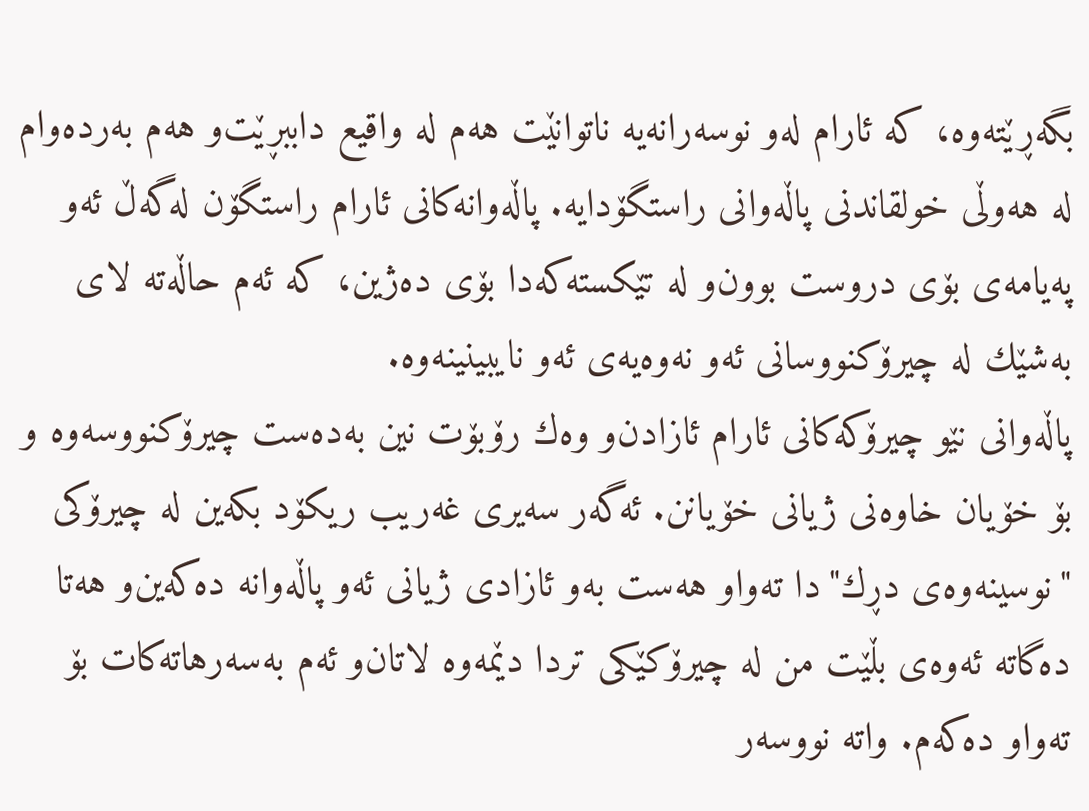بگه‌ڕێته‌وه‌، كه‌ ئارام له‌و نوسه‌رانه‌یه‌ ناتوانێت هه‌م له‌ واقیع داببڕێت‌و هه‌م به‌رده‌وام له‌ هه‌وڵی‌ خولقاندنی‌ پاڵه‌وانی‌ راستگۆدایه‌. پاڵه‌وانه‌كانی‌ ئارام راستگۆن له‌گه‌ڵ‌ ئه‌و په‌یامه‌ی‌ بۆی‌ دروست بوون‌و له‌ تێكسته‌كه‌دا بۆی‌ ده‌ژین، كه‌ ئه‌م حاڵه‌ته‌ لای‌ به‌شێك له‌ چیرۆكنووسانی‌ ئه‌و نه‌وه‌یه‌ی‌ ئه‌و نایبینینه‌وه‌.
پاڵه‌وانی‌ نێو چیرۆكه‌كانی‌ ئارام ئازادن‌و وه‌ك رۆبۆت نین به‌ده‌ست چیرۆكنووسه‌وه‌ و بۆ خۆیان خاوه‌نی‌ ژیانی‌ خۆیانن. ئه‌گه‌ر سه‌یری‌ غه‌ریب ریكۆد بكه‌ین له‌ چیرۆكی‌ "نوسینه‌وه‌ی‌ دڕك"دا ته‌واو هه‌ست به‌و ئازادی‌ ژیانی‌ ئه‌و پاڵه‌وانه‌ ده‌كه‌ین‌و هه‌تا ده‌گاته‌ ئه‌وه‌ی‌ بڵێت من له‌ چیرۆكێكی‌ تردا دێمه‌وه‌ لاتان‌و ئه‌م به‌سه‌رهاته‌كات بۆ ته‌واو ده‌كه‌م. واته‌ نووسه‌ر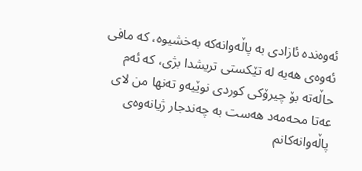ئه‌وه‌نده‌ ئازادی‌ به‌ پاڵه‌وانه‌كه‌ به‌خشیوه‌، كه‌ مافی‌ ئه‌وه‌ی‌ هه‌یه‌ له‌ تێكستی‌ تریشدا بژی‌، كه‌ ئه‌م حاڵه‌ته‌ بۆ چیرۆكی‌ كوردی‌ نوێیه‌و ته‌نها من لای‌ عه‌تا محه‌مه‌د هه‌ست به‌ چه‌ندجار ژیانه‌وه‌ی‌ پاڵه‌وانه‌كانم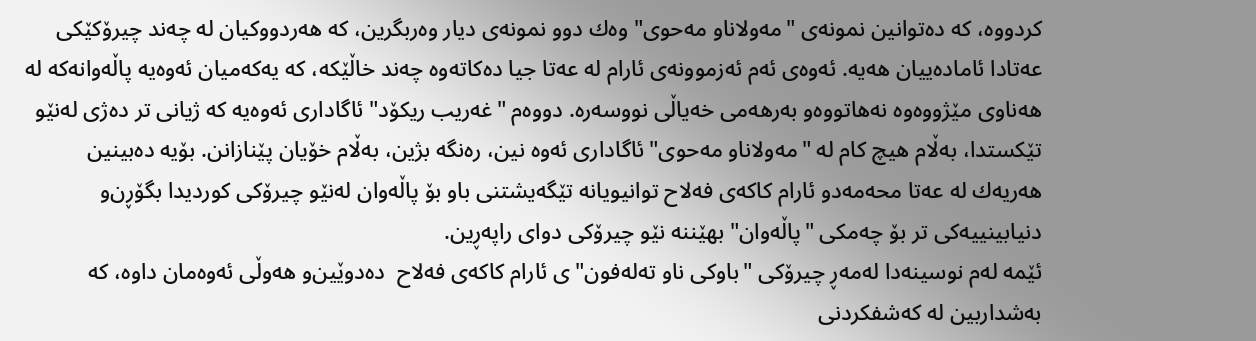كردووه‌، كه‌ ده‌توانین نمونه‌ی‌ "مه‌ولاناو مه‌حوی‌" وه‌ك دوو نمونه‌ی‌ دیار وه‌ربگرین، كه‌ هه‌ردووكیان له‌ چه‌ند چیرۆكێكی‌ عه‌تادا ئاماده‌ییان هه‌یه‌. ئه‌وه‌ی‌ ئه‌م ئه‌زموونه‌ی‌ ئارام له‌ عه‌تا جیا ده‌كاته‌وه‌ چه‌ند خاڵێكه‌، كه‌ یه‌كه‌میان ئه‌وه‌یه‌ پاڵه‌وانه‌كه‌ له‌ هه‌ناوی‌ مێژووه‌وه‌ نه‌هاتووه‌‌و به‌رهه‌می‌ خه‌یاڵی‌ نووسه‌ره‌. دووه‌م "غه‌ریب ریكۆد" ئاگاداری‌ ئه‌وه‌یه‌ كه‌ ژیانی‌ تر ده‌ژی‌ له‌نێو تێكستدا، به‌ڵام هیچ كام له‌ "مه‌ولاناو مه‌حوی‌" ئاگاداری‌ ئه‌وه‌ نین، ره‌نگه‌ بژین، به‌ڵام خۆیان پێنازانن. بۆیه‌ ده‌بینین هه‌ریه‌ك له‌ عه‌تا محه‌مه‌د‌و ئارام كاكه‌ی‌ فه‌لاح توانیویانه‌ تێگه‌یشتنی‌ باو بۆ پاڵه‌وان له‌نێو چیرۆكی‌ كوردیدا بگۆڕن‌و دنیابینییه‌كی‌ تر بۆ چه‌مكی‌ "پاڵه‌وان" بهێننه‌ نێو چیرۆكی‌ دوای‌ راپه‌ڕین.
ئێمه‌ له‌م نوسینه‌دا له‌مه‌ڕ چیرۆكی‌ "باوكی‌ ناو ته‌له‌فون"ی‌ ئارام كاكه‌ی‌ فه‌لاح  ده‌دوێین‌و هه‌وڵی‌ ئه‌وه‌مان داوه‌، كه‌ به‌شداربین له‌ كه‌شفكردنی‌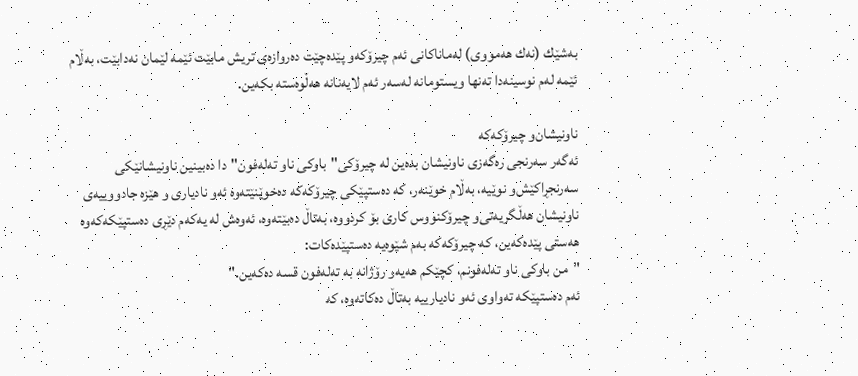به‌شێك (نه‌ك هه‌مووی‌) له‌ماناكانی‌ ئه‌م چیرۆكه‌و پێده‌چێت ده‌روازه‌ی‌ تریش مابێت ئێمه‌ لێمان نه‌دابێت، به‌ڵام ئێمه‌ له‌م نوسینه‌دا ته‌نها ویستومانه‌ له‌سه‌ر ئه‌م لایه‌نانه‌ هه‌ڵوه‌سته‌ بكه‌ین.

ناونیشان‌و چیرۆكه‌كه‌
ئه‌گه‌ر سه‌رنجی‌ ره‌گه‌زی‌ ناونیشان بده‌ین له‌ چیرۆكی‌"باوكی‌ ناو ته‌له‌فون"دا ده‌بینین ناونیشانێكی‌ سه‌رنجڕاكێش‌و نوێیه‌، به‌ڵام خوێنه‌ر، كه‌ ده‌ستپێكی‌ چیرۆكه‌كه‌ ده‌خوێنێته‌وه‌ ئه‌و نادیاری‌ و هێزه‌ جادووییه‌ی‌ ناونیشان هه‌ڵگریه‌تی‌‌و چیرۆكنووس كاری‌ بۆ كردووه‌، به‌تاڵ‌ ده‌بێته‌وه‌، ئه‌وه‌ش له‌ یه‌كه‌م دێڕی‌ ده‌ستپێكه‌كه‌وه‌ هه‌ستی‌ پێده‌كه‌ین، كه‌ چیرۆكه‌كه‌ به‌م شێوه‌یه‌ ده‌ستپێده‌كات:
"من باوكی‌ ناو ته‌له‌فونم، كچێكم هه‌یه‌و رۆژانه‌ به‌ ته‌له‌فون قسه‌ ده‌كه‌ین."
ئه‌م ده‌ستپێكه‌ ته‌واوی‌ ئه‌و نادیارییه‌ به‌تاڵ‌ ده‌كاته‌وه‌، كه‌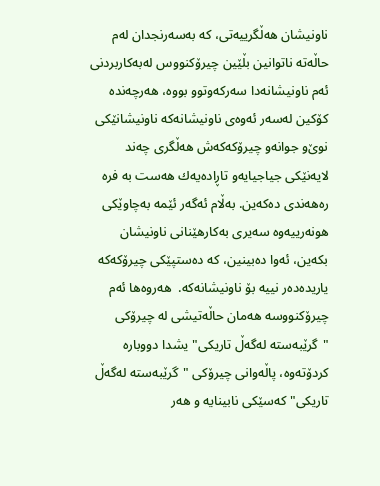ناونیشان هه‌ڵگرییه‌تی‌، كه‌ به‌سه‌رنجدان له‌م حاڵه‌ته‌ ناتوانین بڵێین چیرۆكنووس له‌به‌كاربردنی‌ ئه‌م ناونیشانه‌دا سه‌ركه‌وتوو بووه‌، هه‌رچه‌نده‌ كۆكین له‌سه‌ر ئه‌وه‌ی‌ ناونیشانه‌كه‌ ناونیشانێكی‌ نوێ‌و جوانه‌‌و چیرۆكه‌كه‌ش هه‌ڵگری‌ چه‌ند لایه‌نێكی‌ جیاجیایه‌‌و تاڕاده‌یه‌ك هه‌ست به‌ فره‌ ره‌هه‌ندی‌ ده‌كه‌ین. به‌ڵام ئه‌گه‌ر ئێمه‌ به‌چاوێكی‌ هونه‌رییه‌وه‌ سه‌یری‌ به‌كارهێنانی‌ ناونیشان بكه‌ین، ئه‌وا ده‌بینین، كه‌ ده‌ستپێكی‌ چیرۆكه‌كه‌ یاریده‌ده‌ر نییه‌ بۆ ناونیشانه‌كه‌.  هه‌روه‌ها ئه‌م چیرۆكنووسه‌ هه‌مان حاڵه‌تیشی‌ له‌ چیرۆكی‌ "گرێبه‌سته‌ له‌گه‌ڵ‌ تاریكی‌"یشدا دووباره‌ كردۆته‌وه‌، پاڵه‌وانی‌ چیرۆكی‌ "گرێبه‌سته‌ له‌گه‌ڵ‌ تاریكی‌" كه‌سێكی‌ نابینایه‌ و هه‌ر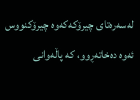له‌سه‌ره‌تای‌ چیرۆكه‌كه‌وه‌ چیرۆكنووس ئه‌وه‌ ده‌خاته‌ڕوو، كه‌ پاڵه‌وانی‌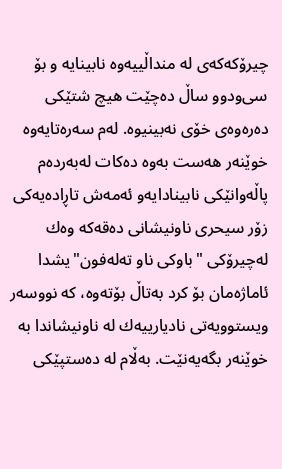چیرۆكه‌كه‌ی‌ له‌ منداڵییه‌وه‌ نابینایه‌ و بۆ سی‌‌ودوو ساڵ‌ ده‌چێت هیچ شتێكی‌ ده‌ره‌وه‌ی‌ خۆی‌ نه‌بینیوه‌. له‌م سه‌ره‌تایه‌وه‌ خوێنه‌ر هه‌ست به‌وه‌ ده‌كات له‌به‌رده‌م پاڵه‌وانێكی‌ نابینادایه‌و ئه‌مه‌ش تاڕاده‌یه‌كی‌ زۆر سیحری‌ ناونیشانی‌ ده‌قه‌كه‌ وه‌ك له‌چیرۆكی‌ "باوكی‌ ناو ته‌له‌فون"یشدا ئاماژه‌مان بۆ كرد به‌تاڵ‌ بۆته‌وه‌، كه‌ نووسه‌ر ویستوویه‌تی‌ نادیارییه‌ك له‌ ناونیشاندا به‌ خوێنه‌ر بگه‌یه‌نێت. به‌ڵام له‌ ده‌ستپێكی‌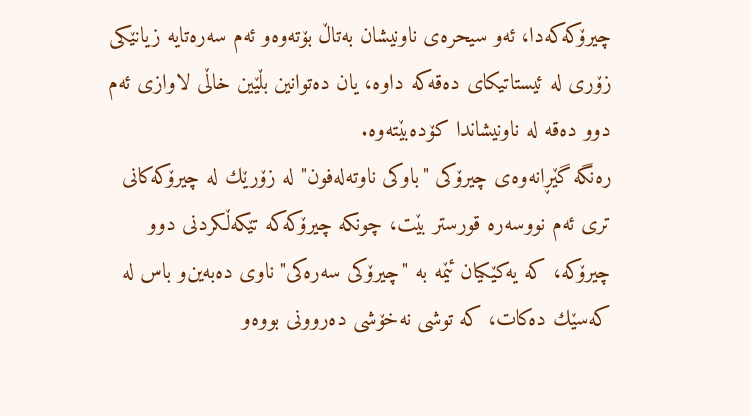چیرۆكه‌كه‌دا، ئه‌و سیحره‌ی‌ ناونیشان به‌تاڵ‌ بۆته‌وه‌و ئه‌م سه‌ره‌تایه‌ زیانێكی‌ زۆری‌ له‌ ئیستاتیكای‌ ده‌قه‌كه‌ داوه‌، یان ده‌توانین بڵێین خاڵی‌ لاوازی‌ ئه‌م دوو ده‌قه‌ له‌ ناونیشاندا كۆده‌بێته‌وه‌.
ره‌نگه‌ گێڕانه‌وه‌ی‌ چیرۆكی‌ "باوكی‌ ناوته‌له‌فون" له‌ زۆرێك له‌ چیرۆكه‌كانی‌ تری‌ ئه‌م نووسه‌ره‌ قورستر بێت، چونكه‌ چیرۆكه‌كه‌ تێكه‌ڵكردنی‌ دوو چیرۆكه‌، كه‌ یه‌كێكیان ئێمه‌ به‌ "چیرۆكی‌ سه‌ره‌كی‌" ناوی‌ ده‌به‌ین‌و باس له‌ كه‌سێك ده‌كات، كه‌ توشی‌ نه‌خۆشی‌ ده‌روونی‌ بووه‌‌و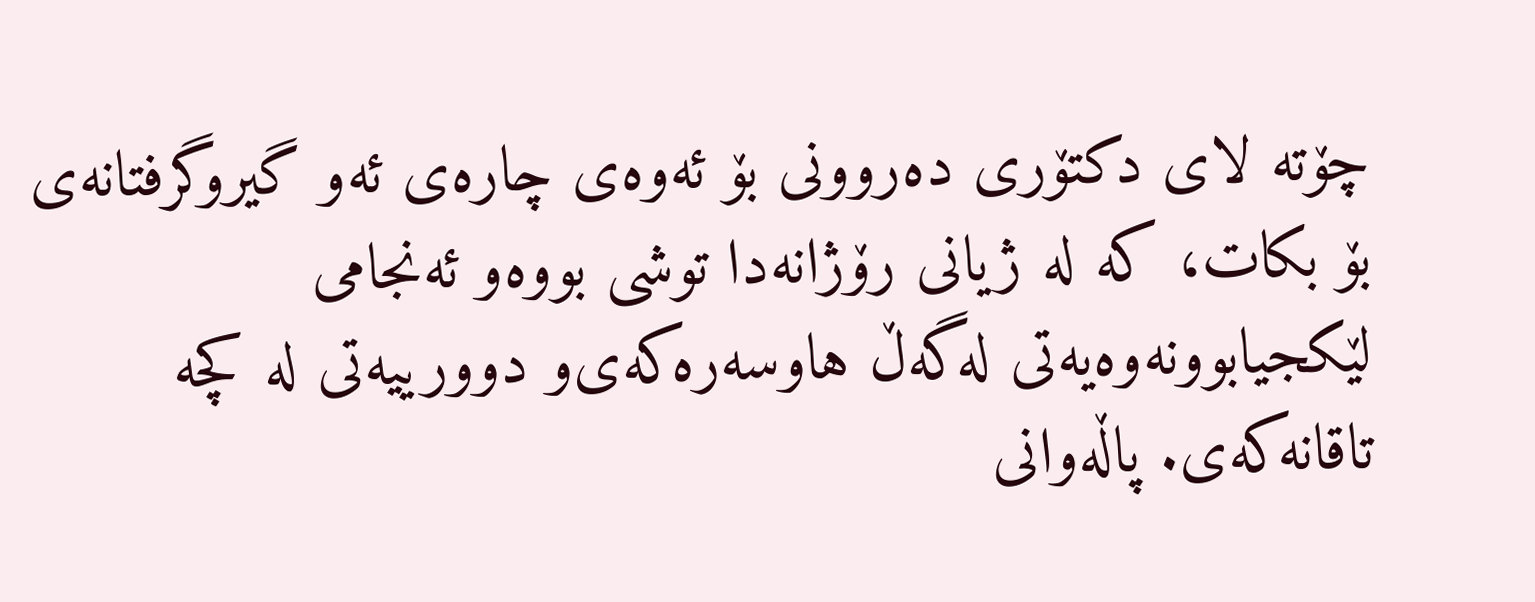چۆته‌ لای‌ دكتۆری‌ ده‌روونی‌ بۆ ئه‌وه‌ی‌ چاره‌ی‌ ئه‌و گیروگرفتانه‌ی‌ بۆ بكات، كه‌ له‌ ژیانی‌ رۆژانه‌دا توشی‌ بووه‌‌و ئه‌نجامی‌ لێكجیابوونه‌وه‌یه‌تی‌ له‌گه‌ڵ‌ هاوسه‌ره‌كه‌ی‌‌و دوورییه‌تی‌ له‌ كچه‌ تاقانه‌كه‌ی‌. پاڵه‌وانی‌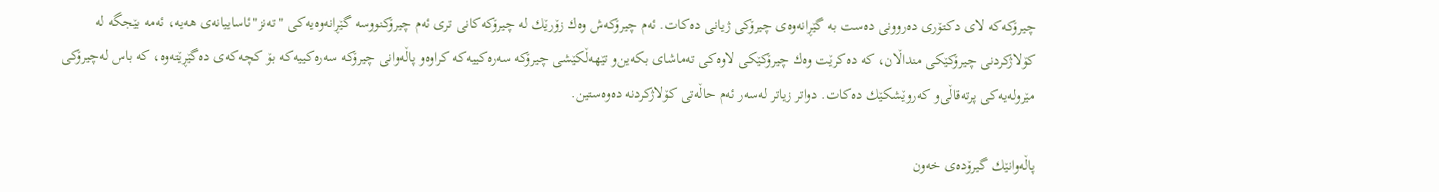چیرۆكه‌كه‌ لای‌ دكتۆری‌ ده‌روونی‌ ده‌ست به‌ گێڕانه‌وه‌ی‌ چیرۆكی‌ ژیانی‌ ده‌كات. ئه‌م چیرۆكه‌ش وه‌ك زۆرێك له‌ چیرۆكه‌كانی‌ تری‌ ئه‌م چیرۆكنووسه‌ گێڕانه‌وه‌یه‌كی‌ "ته‌نز"ئاساییانه‌ی‌ هه‌یه‌، ئه‌مه‌ بێجگه‌ له‌ كۆلاژكردنی‌ چیرۆكێكی‌ منداڵان، كه‌ ده‌كرێت وه‌ك چیرۆكێكی‌ لاوه‌كی‌ ته‌ماشای‌ بكه‌ین‌و تێهه‌ڵكێشی‌ چیرۆكه‌ سه‌ره‌كییه‌كه‌ كراوه‌و پاڵه‌وانی‌ چیرۆكه‌ سه‌ره‌كییه‌كه‌ بۆ كچه‌كه‌ی‌ ده‌گێڕێته‌وه‌، كه‌ باس له‌چیرۆكی‌ مێروله‌یه‌كی‌ پرته‌قاڵی‌‌و كه‌روێشكێك ده‌كات. دواتر زیاتر له‌سه‌ر ئه‌م حاڵه‌تی‌ كۆلاژكردنه‌ ده‌وه‌ستین.

پاڵه‌وانێك گیرۆده‌ی‌ خه‌ون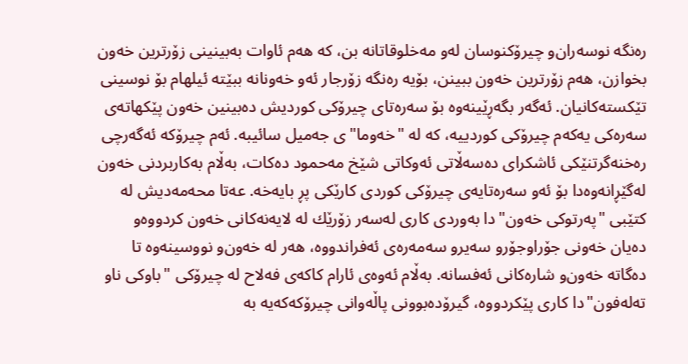ره‌نگه‌ نوسه‌ران‌و چیرۆكنوسان له‌و مه‌خلوقاتانه‌ بن، كه‌ هه‌م ئاوات به‌بینینی‌ زۆرترین خه‌ون بخوازن، هه‌م زۆرترین خه‌ون ببینن، بۆیه‌ ره‌نگه‌ زۆرجار ئه‌و خه‌ونانه‌ ببێته‌ ئیلهام بۆ نوسینی‌ تێكسته‌كانیان. ئه‌گه‌ر بگه‌ڕێینه‌وه‌ بۆ سه‌ره‌تای‌ چیرۆكی‌ كوردیش ده‌بینین خه‌ون پێكهاته‌ی‌ سه‌ره‌كی‌ یه‌كه‌م چیرۆكی‌ كوردییه‌، كه‌ له‌ "خه‌وما"ی‌ جه‌میل سائیبه‌. ئه‌م چیرۆكه‌ ئه‌گه‌رچی‌ ره‌خنه‌گرتنێكی‌ ئاشكرای‌ ده‌سه‌ڵاتی‌ ئه‌وكاتی‌ شێخ مه‌حمود ده‌كات، به‌ڵام به‌كاربردنی‌ خه‌ون له‌گێڕانه‌وه‌دا بۆ ئه‌و سه‌ره‌تایه‌ی‌ چیرۆكی‌ كوردی‌ كارێكی‌ پڕ بایه‌خه‌. عه‌تا محه‌مه‌دیش له‌ كتێبی‌ "په‌رتوكی‌ خه‌ون"دا به‌وردی‌ كاری‌ له‌سه‌ر زۆرێك له‌ لایه‌نه‌كانی‌ خه‌ون كردووه‌‌و ده‌یان خه‌ونی‌ جۆراوجۆرو سه‌یرو سه‌مه‌ره‌ی‌ ئه‌فراندووه‌، هه‌ر له‌ خه‌ون‌و نووسینه‌وه‌ تا ده‌گاته‌ خه‌ون‌و شاره‌كانی‌ ئه‌فسانه‌. به‌ڵام ئه‌وه‌ی‌ ئارام كاكه‌ی‌ فه‌لاح له‌ چیرۆكی‌ "باوكی‌ ناو ته‌له‌فون"دا كاری‌ پێكردووه‌، گیرۆده‌بوونی‌ پاڵه‌وانی‌ چیرۆكه‌كه‌یه‌ به‌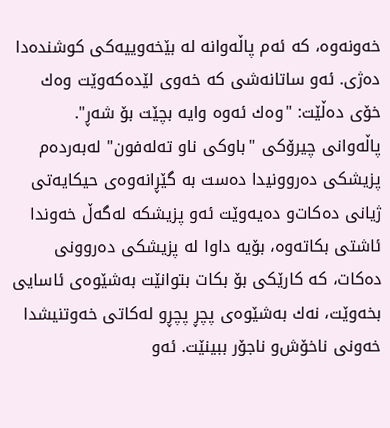خه‌ونه‌وه‌، كه‌ ئه‌م پاڵه‌وانه‌ له‌ بێخه‌وییه‌كی‌ كوشنده‌دا ده‌ژی‌. ئه‌و ساتانه‌شی‌ كه‌ خه‌وی‌ لێده‌كه‌وێت وه‌ك خۆی‌ ده‌ڵێت: "وه‌ك ئه‌وه‌ وایه‌ بچێت بۆ شه‌ڕ".
پاڵه‌وانی‌ چیرۆكی‌ "باوكی‌ ناو ته‌له‌فون" له‌به‌رده‌م پزیشكی‌ ده‌روونیدا ده‌ست به‌ گێڕانه‌وه‌ی‌ حیكایه‌تی‌ ژیانی‌ ده‌كات‌و ده‌یه‌وێت ئه‌و پزیشكه‌ له‌گه‌ڵ‌ خه‌وندا ئاشتی بكاته‌وه‌، بۆیه‌ داوا له‌ پزیشكی‌ ده‌روونی ده‌كات، كه‌ كارێكی‌ بۆ بكات بتوانێت به‌شێوه‌ی‌ ئاسایی‌ بخه‌وێت، نه‌ك به‌شێوه‌ی‌ پچڕ پچڕ‌و له‌كاتی‌ خه‌وتنیشدا خه‌ونی‌ ناخۆش‌و ناجۆر ببینێت. ئه‌و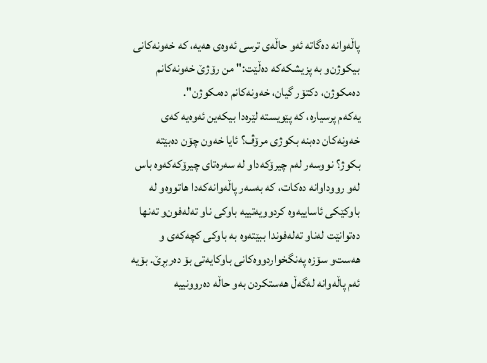پاڵه‌وانه‌ ده‌گاته‌ ئه‌و حاڵه‌ی‌ ترسی‌ ئه‌وه‌ی‌ هه‌یه‌، كه‌ خه‌ونه‌كانی‌ بیكوژن‌و به‌ پزیشكه‌كه‌ ده‌ڵێت:" من رۆژێ خه‌ونه‌كانم ده‌مكوژن، دكتۆر گیان، خه‌ونه‌كانم ده‌مكوژن".
یه‌كه‌م پرسیاره‌، كه‌ پێویسته‌ لێره‌دا بیكه‌ین ئه‌وه‌یه‌ كه‌ی‌ خه‌ونه‌كان ده‌بنه‌ بكوژی‌ مرۆڤ؟ ئایا خه‌ون چۆن ده‌بێته‌ بكوژ؟ نووسه‌ر له‌م چیرۆكه‌دا‌و له‌ سه‌ره‌تای‌ چیرۆكه‌كه‌وه‌ باس له‌و رووداوانه‌ ده‌كات، كه‌ به‌سه‌ر پاڵه‌وانه‌كه‌دا هاتووه‌و له‌ باوكێكی‌ ئاساییه‌وه‌ كردوویه‌تییه‌ باوكی‌ ناو ته‌له‌فون‌و ته‌نها ده‌توانێت له‌ناو ته‌له‌فوندا ببێته‌وه‌ به‌ باوكی‌ كچه‌كه‌ی‌ و هه‌ست‌و سۆزه‌ په‌نگخواردووه‌كانی‌ باوكایه‌تی‌ بۆ ده‌ربڕێ‌. بۆیه‌ ئه‌م پاڵه‌وانه‌ له‌گه‌ڵ‌ هه‌ستكردن به‌و حاڵه‌ ده‌روونییه‌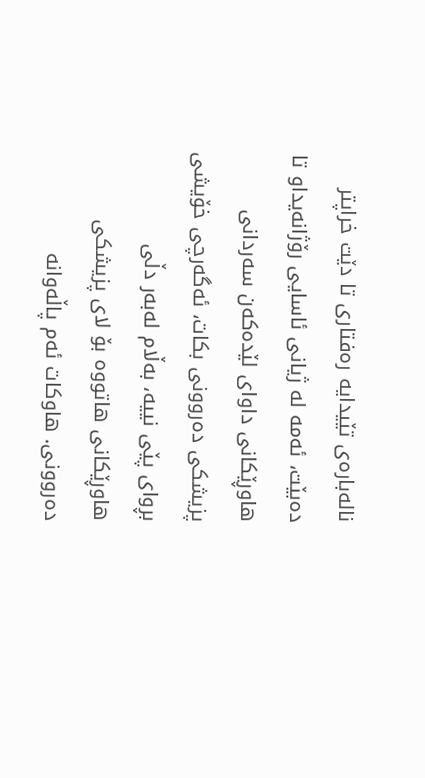ناله‌باره‌ی‌ تێیدایه‌ ره‌فتاری‌ تا دێت خراپتر ده‌بێت، ئه‌مه‌ له‌ ژیانی‌ ئاسایی‌ رۆژانه‌یدا‌و تا هاوڕێكانی‌ داوای‌ لێده‌كه‌ن سه‌ردانی‌ پزیشكی‌ ده‌روونی‌ بكات، ئه‌گه‌رچی‌ خۆیشی‌ بڕوای‌ پێی‌ نییه‌، به‌ڵام له‌به‌ر دڵی‌ هاوڕێكانی‌ هاتووه‌ بۆ لای‌ پزیشكی‌ ده‌روونی‌. هاوكات ئه‌م پاڵه‌وانه‌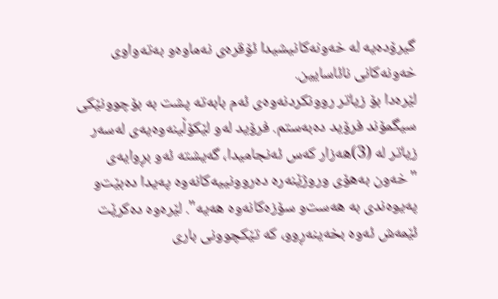گیرۆده‌یه‌ له‌ خه‌ونه‌كانیشیدا ئۆقره‌ی‌ نه‌ماوه‌‌و به‌ته‌واوی‌ خه‌ونه‌كانی‌ نائاسایین.
لێره‌دا بۆ زیاتر روونكردنه‌وه‌ی‌ ئه‌م بابه‌ته‌ پشت به‌ بۆچوونێكی‌ سیگمۆند فرۆید ده‌به‌ستم. فرۆید له‌و لێكۆڵینه‌وه‌یه‌ی‌ له‌سه‌ر زیاتر له‌ (3)هه‌زار كه‌س ئه‌نجامیدا، گه‌یشته‌ ئه‌و بڕوایه‌ی‌ "خه‌ون به‌هۆی‌ وروژێنه‌ره‌ ده‌روونییه‌كانه‌وه‌ په‌یدا ده‌بێت‌و په‌یوه‌ندی‌ به‌ هه‌ست‌و سۆزه‌كانه‌وه‌ هه‌یه‌". لێره‌وه‌ ده‌كرێت ئێمه‌ش ئه‌وه‌ بخه‌ینه‌ڕوو، كه‌ تێكچوونی‌ باری‌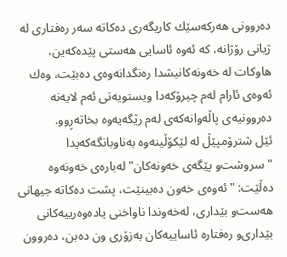ده‌روونی‌ هه‌ركه‌سێك كاریگه‌ری‌ ده‌كاته‌ سه‌ر ره‌فتاری‌ له‌ ژیانی‌ رۆژانه‌، كه‌ ئه‌وه‌ ئاسایی‌ هه‌ستی‌ پێده‌كه‌ین، هاوكات له‌ خه‌ونه‌كانیشدا ره‌نگدانه‌وه‌ی‌ ده‌بێت، وه‌ك ئه‌وه‌ی‌ ئارام له‌م چیرۆكه‌دا ویستویه‌تی‌ ئه‌م لایه‌نه‌ ده‌روونیه‌ی‌ پاڵه‌وانه‌كه‌ی‌ له‌م رێگه‌یه‌وه‌ بخاته‌ڕوو.
ئێل شترۆمپێڵ‌ له‌ لێكۆڵینه‌وه‌ به‌ناوبانگه‌كه‌یدا "سروشت‌و پێگه‌ی‌ خه‌ونه‌كان" له‌باره‌ی‌ خه‌ونه‌وه‌ ده‌ڵێت: "ئه‌وه‌ی‌ خه‌ون ده‌بینێت، پشت ده‌كاته‌ جیهانی‌ هه‌ست‌و بێداری‌، له‌خه‌وندا ناواخنی‌ یاده‌وه‌رییه‌كانی‌ بێداری‌‌و ره‌فتاره‌ ئاساییه‌كان به‌زۆری‌ ون ده‌بن، ده‌روون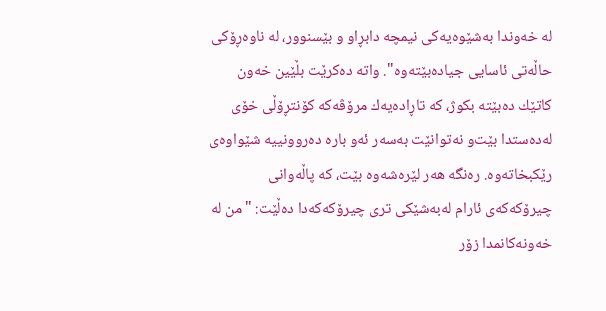له‌ خه‌وندا به‌شێوه‌یه‌كی‌ نیمچه‌ دابڕاو ‌و بێسنوور، له‌ ناوه‌ڕۆكی‌ حاڵه‌تی‌ ئاسایی‌ جیاده‌بێته‌وه‌". واته‌ ده‌كرێت بڵێین خه‌ون كاتێك ده‌بێته‌ بكوژ، كه‌ تاڕاده‌یه‌ك مرۆڤه‌كه‌ كۆنتڕۆڵی‌ خۆی‌ له‌ده‌ستدا بێت‌و نه‌توانێت به‌سه‌ر ئه‌و باره‌ ده‌روونییه‌ شێواوه‌ی‌ رێكبخاته‌وه‌. ره‌نگه‌ هه‌ر لێره‌شه‌وه‌ بێت، كه‌ پاڵه‌وانی‌ چیرۆكه‌كه‌ی‌ ئارام له‌به‌شێكی‌ تری‌ چیرۆكه‌كه‌دا ده‌ڵێت: "من له‌ خه‌ونه‌كانمدا زۆر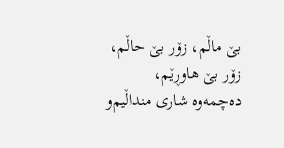بێ‌ ماڵم، زۆر بێ‌ حاڵم، زۆر بێ‌ هاوڕێم، ده‌چمه‌وه‌ شاری‌ منداڵیم‌و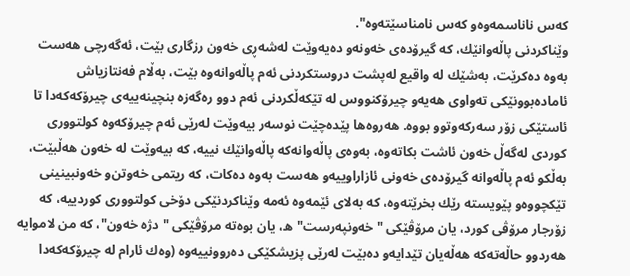كه‌س ناناسمه‌وه‌‌و كه‌س نامناسێته‌وه‌".
وێناكردنی‌ پاڵه‌وانێك، كه‌ گیرۆده‌ی‌ خه‌ونه‌و ده‌یه‌وێت له‌شه‌ڕی‌ خه‌ون رزگاری‌ بێت، ئه‌گه‌رچی‌ هه‌ست به‌وه‌ ده‌كرێت، به‌شێك له‌ واقیع له‌پشت دروستكردنی‌ ئه‌م پاڵه‌وانه‌وه‌ بێت، به‌ڵام فه‌نتازیاش ئاماده‌بوونێكی‌ ته‌واوی‌ هه‌یه‌و چیرۆكنووس له‌ تێكه‌ڵكردنی‌ ئه‌م دوو ره‌گه‌زه‌ بنچینه‌ییه‌ی‌ چیرۆكه‌كه‌دا تا ئاستێكی‌ زۆر سه‌ركه‌وتوو بووه‌. هه‌روه‌ها پێده‌چێت نوسه‌ر بیه‌وێت له‌رێی‌ ئه‌م چیرۆكه‌وه‌ كولتووری‌ كوردی‌ له‌گه‌ڵ‌ خه‌ون ئاشت بكاته‌وه‌، به‌وه‌ی‌ پاڵه‌وانه‌كه‌ پاڵه‌وانێك نییه‌، كه‌ بیه‌وێت له‌ خه‌ون هه‌ڵبێت، به‌ڵكو ئه‌م پاڵه‌وانه‌ گیرۆده‌ی‌ خه‌ونی‌ ئازاراوییه‌و هه‌ست به‌وه‌ ده‌كات، كه‌ ریتمی‌ خه‌وتن‌و خه‌ونبینینی‌ تێكچووه‌و پێویسته‌ رێك بخرێته‌وه‌، كه‌ به‌لای‌ ئێمه‌وه‌ ئه‌مه‌ وێناكردنێكی‌ دۆخی‌ كولتووری‌ كوردییه‌، كه‌ زۆرجار مرۆڤی‌ كورد، یان مرۆڤێكی‌ "خه‌ونپه‌رست"ه‌، یان بوه‌ته‌ مرۆڤێكی‌ "دژه‌ خه‌ون"، كه‌ من لاموایه‌ هه‌ردوو حاڵه‌ته‌كه‌ هه‌ڵه‌یان تێدایه‌‌و ده‌بێت له‌رێی‌ پزیشكێكی‌ ده‌روونییه‌وه‌ (وه‌ك ئارام له‌ چیرۆكه‌كه‌دا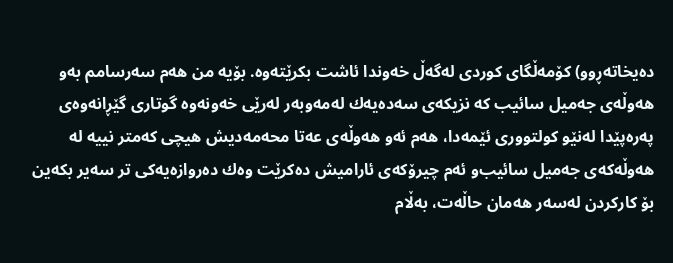ده‌یخاته‌ڕوو) كۆمه‌ڵگای‌ كوردی‌ له‌گه‌ڵ‌ خه‌وندا ئاشت بكرێته‌وه‌. بۆیه‌ من هه‌م سه‌رسامم به‌و هه‌وڵه‌ی‌ جه‌میل سائیب كه‌ نزیكه‌ی‌ سه‌ده‌یه‌ك له‌مه‌وبه‌ر له‌رێی‌ خه‌ونه‌وه‌ گوتاری‌ گێڕانه‌وه‌ی‌ په‌ره‌پێدا له‌نێو كولتووری‌ ئێمه‌دا، هه‌م ئه‌و هه‌وڵه‌ی‌ عه‌تا محه‌مه‌دیش هیچی‌ كه‌متر نییه‌ له‌ هه‌وڵه‌كه‌ی‌ جه‌میل سائیب‌و ئه‌م چیرۆكه‌ی‌ ئارامیش ده‌كرێت وه‌ك ده‌روازه‌یه‌كی‌ تر سه‌یر بكه‌ین بۆ كاركردن له‌سه‌ر هه‌مان حاڵه‌ت، به‌ڵام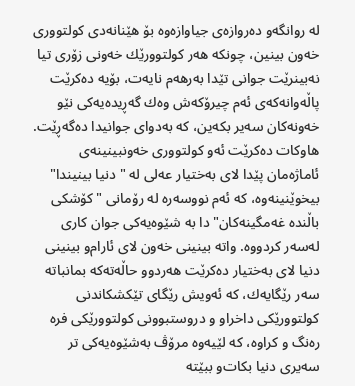له‌ روانگه‌و ده‌روازه‌ی‌ جیاوازه‌وه‌ بۆ هێنانه‌دی‌ كولتووری‌ خه‌ون بینین، چونكه‌ هه‌ر كولتوورێك خه‌ونی‌ زۆری‌ تیا نه‌بینرێت جوانی‌ تێدا به‌رهه‌م نایه‌ت، بۆیه‌ ده‌كرێت پاڵه‌وانه‌كه‌ی‌ ئه‌م چیرۆكه‌ش وه‌ك گه‌ڕیده‌یه‌كی‌ نێو خه‌ونه‌كان سه‌یر بكه‌ین، كه‌ به‌دوای‌ جوانیدا ده‌گه‌ڕێت.
هاوكات ده‌كرێت ئه‌و كولتووری‌ خه‌ونبینینه‌ی‌ ئاماژه‌مان پێدا لای‌ به‌ختیار عه‌لی‌ له‌ "دنیا بینیندا" بیخوێنینه‌وه‌، كه‌ ئه‌م نووسه‌ره‌ له‌ رۆمانی‌ "كۆشكی‌ باڵنده‌ غه‌مگینه‌كان"دا به‌ شێوه‌یه‌كی‌ جوان كاری‌ له‌سه‌ر كردووه‌. واته‌ بینینی‌ خه‌ون لای‌ ئارام‌و بینینی‌ دنیا لای‌ به‌ختیار ده‌كرێت هه‌ردوو حاڵه‌ته‌كه‌ بمانباته‌ سه‌ر رێگایه‌ك، كه‌ ئه‌ویش رێگای‌ تێكشكاندنی‌ كولتوورێكی‌ داخراو و دروستبوونی‌ كولتوورێكی‌ فره‌ ره‌نگ ‌و كراوه‌، كه‌ لێیه‌وه‌ مرۆڤ به‌شێوه‌یه‌كی‌ تر سه‌یری‌ دنیا بكات‌و ببێته‌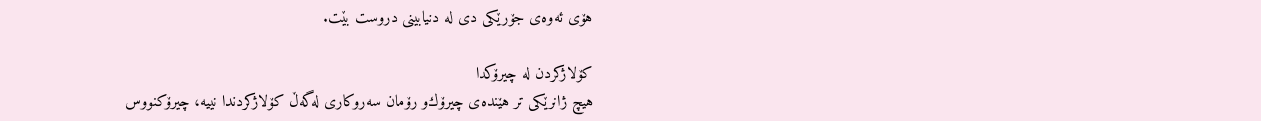هۆی‌ ئه‌وه‌ی‌ جۆرێكی‌ دی‌ له‌ دنیابینی‌ دروست بێت.

كۆلاژكردن له‌ چیرۆكدا
هیچ ژانرێكی‌ تر هێنده‌ی‌ چیرۆك‌و رۆمان سه‌روكاری‌ له‌گه‌ڵ‌ كۆلاژكردندا نییه‌، چیرۆكنووس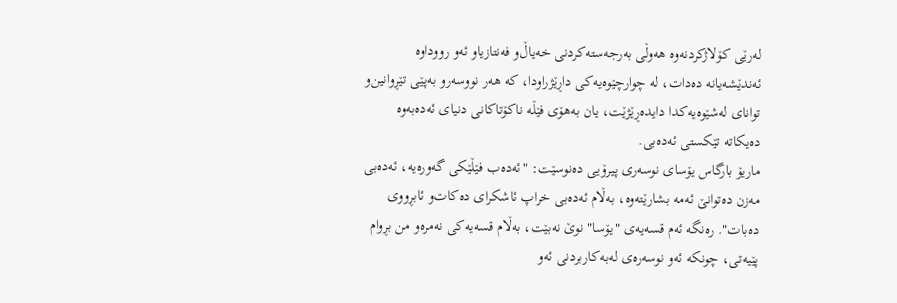له‌رێی‌ كۆلاژكردنه‌وه‌ هه‌وڵی‌ به‌رجه‌سته‌كردنی‌ خه‌یاڵ‌‌و فه‌نتازیا‌و ئه‌و رووداوه‌ ئه‌ندێشه‌یانه‌ ده‌دات، له‌ چوارچێوه‌یه‌كی‌ داڕێژراودا، كه‌ هه‌ر نووسه‌رو به‌پێی‌ تێڕوانین‌و توانای‌ له‌شێوه‌یه‌كدا دایده‌ڕێژێت، یان به‌هۆی‌ فێڵه‌ ناكۆتاكانی‌ دنیای‌ ئه‌ده‌به‌وه‌ ده‌یكاته‌ تێكستی‌ ئه‌ده‌بی‌.
ماریۆ بارگاس یۆسای‌ نوسه‌ری‌ پیرۆیی‌ ده‌نوسێت: "ئه‌ده‌ب فێڵێكی‌ گه‌وره‌یه‌، ئه‌ده‌بی‌ مه‌زن ده‌توانێ‌ ئه‌مه‌ بشارێته‌وه‌، به‌ڵام ئه‌ده‌بی‌ خراپ ئاشكرای‌ ده‌كات‌و ئابڕووی‌ ده‌بات". ره‌نگه‌ ئه‌م قسه‌یه‌ی‌ "یۆسا" نوێ‌ نه‌بێت، به‌ڵام قسه‌یه‌كی‌ نه‌مره‌و من بڕوام پێیه‌تی‌، چونكه‌ ئه‌و نوسه‌ره‌ی‌ له‌به‌كاربردنی‌ ئه‌و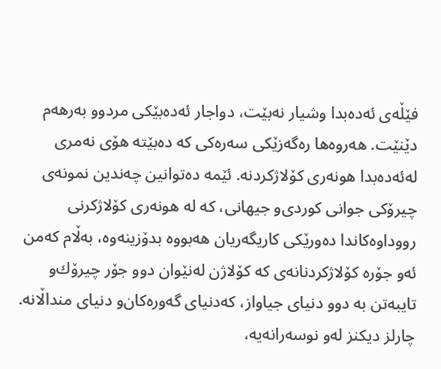فێڵه‌ی‌ ئه‌ده‌بدا وشیار نه‌بێت، دواجار ئه‌ده‌بێكی‌ مردوو به‌رهه‌م دێنێت. هه‌روه‌ها ره‌گه‌زێكی‌ سه‌ره‌كی‌ كه‌ ده‌بێته‌ هۆی‌ نه‌مری‌ له‌ئه‌ده‌بدا هونه‌ری‌ كۆلاژكردنه‌. ئێمه‌ ده‌توانین چه‌ندین نمونه‌ی‌ چیرۆكی‌ جوانی‌ كوردی‌‌و جیهانی‌، كه‌ له‌ هونه‌ری‌ كۆلاژكرنی‌ رووداوه‌كاندا ده‌ورێكی‌ كاریگه‌ریان هه‌بووه‌ بدۆزینه‌وه‌، به‌ڵام كه‌من ئه‌و جۆره‌ كۆلاژكردنانه‌ی‌ كه‌ كۆلاژن له‌نێوان دوو جۆر چیرۆك‌و تایبه‌تن به‌ دوو دنیای‌ جیاواز، كه‌دنیای‌ گه‌وره‌كان‌و دنیای‌ منداڵانه‌. چارلز دیكنز له‌و نوسه‌رانه‌یه‌،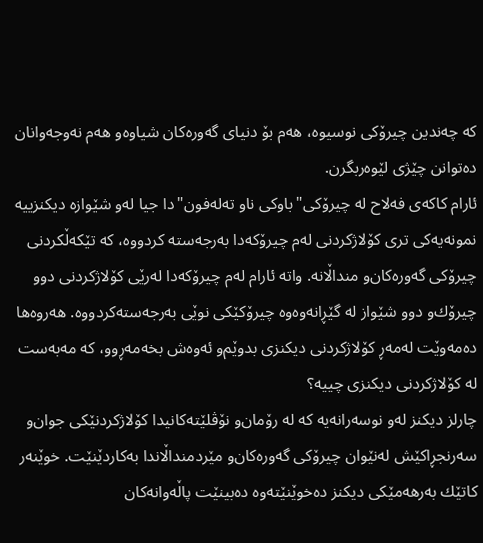كه‌ چه‌ندین چیرۆكی‌ نوسیوه‌، هه‌م بۆ دنیای‌ گه‌وره‌كان شیاوه‌و هه‌م نه‌وجه‌وانان ده‌توانن چێژی‌ لێوه‌ربگرن.
ئارام كاكه‌ی‌ فه‌لاح له‌ چیرۆكی‌"باوكی‌ ناو ته‌له‌فون"دا جیا له‌و شێوازه‌ دیكنزییه‌ نمونه‌یه‌كی‌ تری‌ كۆلاژكردنی‌ له‌م چیرۆكه‌دا به‌رجه‌سته‌ كردووه‌، كه‌ تێكه‌ڵكردنی‌ چیرۆكی‌ گه‌وره‌كان‌و منداڵانه‌. واته‌ ئارام له‌م چیرۆكه‌دا له‌رێی‌ كۆلاژكردنی‌ دوو چیرۆك‌و دوو شێواز له‌ گێڕانه‌وه‌وه‌ چیرۆكێكی‌ نوێی‌ به‌رجه‌سته‌كردووه‌. هه‌روه‌ها ده‌مه‌وێت له‌مه‌ڕ كۆلاژكردنی‌ دیكنزی‌ بدوێم‌و ئه‌وه‌ش بخه‌مه‌ڕوو، كه‌ مه‌به‌ست له‌ كۆلاژكردنی‌ دیكنزی‌ چییه‌؟
چارلز دیكنز له‌و نوسه‌رانه‌یه‌ كه‌ له‌ رۆمان‌و نۆڤلێته‌كانیدا كۆلاژكردنێكی‌ جوان‌و سه‌رنجڕاكێش له‌نێوان چیرۆكی‌ گه‌وره‌كان‌و مێردمنداڵاندا به‌كاردێنێت. خوێنه‌ر كاتێك به‌رهه‌مێكی‌ دیكنز ده‌خوێنێته‌وه‌ ده‌بینێت پاڵه‌وانه‌كان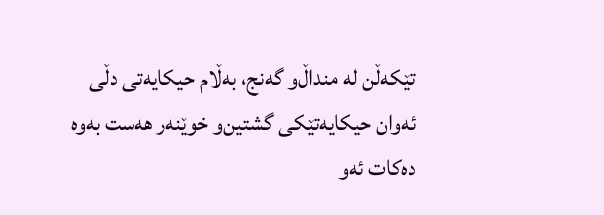تێكه‌ڵن له‌ منداڵ‌‌و گه‌نج، به‌ڵام حیكایه‌تی‌ دڵی‌ ئه‌وان حیكایه‌تێكی‌ گشتین‌و خوێنه‌ر هه‌ست به‌وه‌ ده‌كات ئه‌و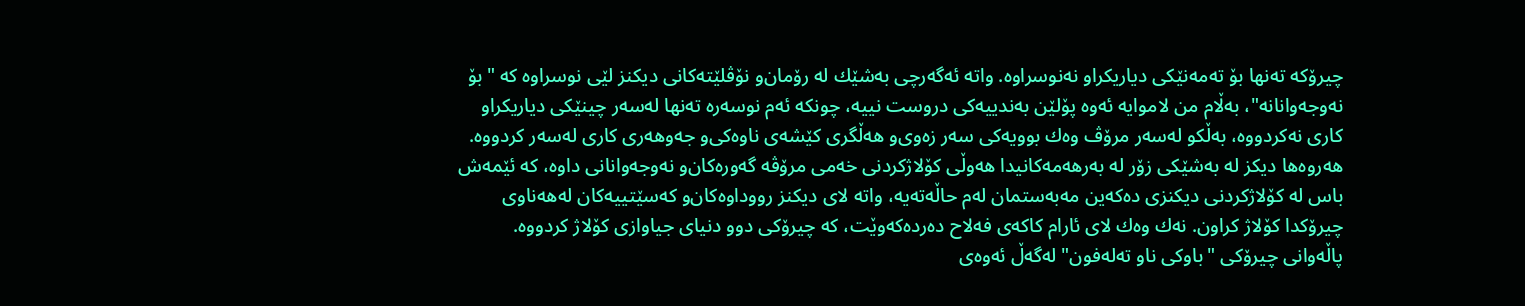چیرۆكه‌ ته‌نها بۆ ته‌مه‌نێكی‌ دیاریكراو نه‌نوسراوه‌. واته‌ ئه‌گه‌رچی‌ به‌شێك له‌ رۆمان‌و نۆڤلێته‌كانی‌ دیكنز لێی‌ نوسراوه‌ كه‌ "بۆ نه‌وجه‌وانانه‌"، به‌ڵام من لاموایه‌ ئه‌وه‌ پۆلێن به‌ندییه‌كی‌ دروست نییه‌، چونكه‌ ئه‌م نوسه‌ره‌ ته‌نها له‌سه‌ر چینێكی‌ دیاریكراو كاری‌ نه‌كردووه‌، به‌ڵكو له‌سه‌ر مرۆڤ وه‌ك بوویه‌كی‌ سه‌ر زه‌وی‌‌و هه‌ڵگری‌ كێشه‌ی‌ ناوه‌كی‌‌و جه‌وهه‌ری‌ كاری‌ له‌سه‌ر كردووه‌.
هه‌روه‌ها دیكز له‌ به‌شێكی‌ زۆر له‌ به‌رهه‌مه‌كانیدا هه‌وڵی‌ كۆلاژكردنی‌ خه‌می‌ مرۆڤه‌ گه‌وره‌كان‌و نه‌وجه‌وانانی‌ داوه‌، كه‌ ئێمه‌ش باس له‌ كۆلاژكردنی‌ دیكنزی‌ ده‌كه‌ین مه‌به‌ستمان له‌م حاڵه‌ته‌یه‌، واته‌ لای‌ دیكنز رووداوه‌كان‌و كه‌سێتییه‌كان له‌هه‌ناوی‌ چیرۆكدا كۆلاژ كراون. نه‌ك وه‌ك لای‌ ئارام كاكه‌ی‌ فه‌لاح ده‌رده‌كه‌وێت، كه‌ چیرۆكی‌ دوو دنیای‌ جیاوازی‌ كۆلاژ كردووه‌.
پاڵه‌وانی‌ چیرۆكی‌ "باوكی‌ ناو ته‌له‌فون" له‌گه‌ڵ‌ ئه‌وه‌ی‌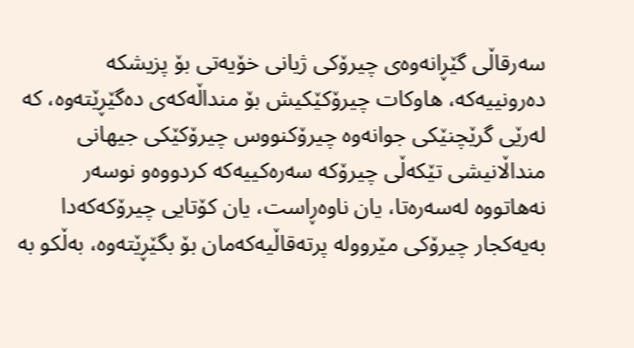سه‌رقاڵی‌ گێڕانه‌وه‌ی‌ چیرۆكی‌ ژیانی‌ خۆیه‌تی‌ بۆ پزیشكه‌ ده‌رونییه‌كه‌، هاوكات چیرۆكێكیش بۆ منداڵه‌كه‌ی‌ ده‌گێڕێته‌وه‌، كه‌ له‌رێی‌ گرێچنێكی‌ جوانه‌وه‌ چیرۆكنووس چیرۆكێكی‌ جیهانی‌ منداڵانیشی‌ تێكه‌ڵی‌ چیرۆكه‌ سه‌ره‌كییه‌كه‌ كردووه‌‌و نوسه‌ر نه‌هاتووه‌ له‌سه‌ره‌تا، یان ناوه‌ڕاست، یان كۆتایی‌ چیرۆكه‌كه‌دا به‌یه‌كجار چیرۆكی‌ مێرووله‌ پرته‌قاڵیه‌كه‌مان بۆ بگێڕێته‌وه‌، به‌ڵكو به‌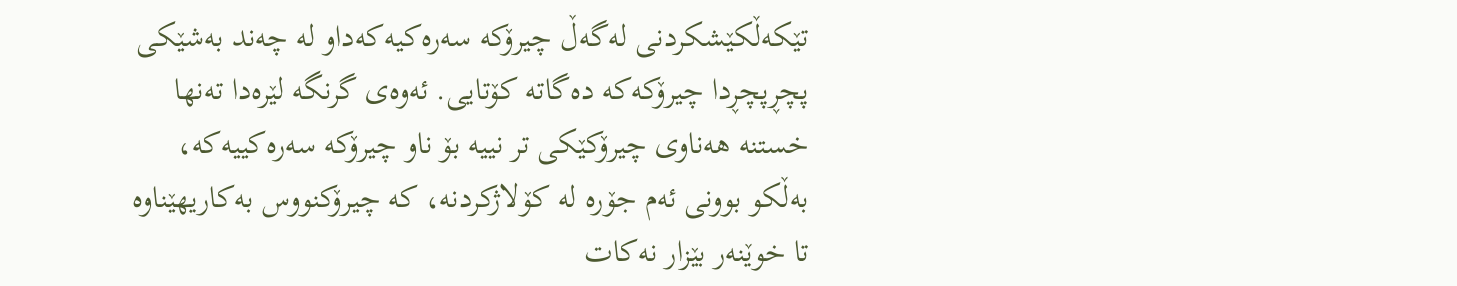تێكه‌ڵكێشكردنی‌ له‌گه‌ڵ‌ چیرۆكه‌ سه‌ره‌كیه‌كه‌دا‌و له‌ چه‌ند به‌شێكی‌ پچڕپچڕدا چیرۆكه‌كه‌ ده‌گاته‌ كۆتایی‌. ئه‌وه‌ی‌ گرنگه‌ لێره‌دا ته‌نها خستنه‌ هه‌ناوی‌ چیرۆكێكی‌ تر نییه‌ بۆ ناو چیرۆكه‌ سه‌ره‌كییه‌كه‌، به‌ڵكو بوونی‌ ئه‌م جۆره‌ له‌ كۆلاژكردنه‌، كه‌ چیرۆكنووس به‌كاریهێناوه‌ تا خوێنه‌ر بێزار نه‌كات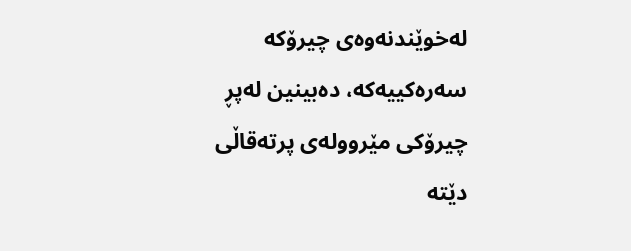له‌خوێندنه‌وه‌ی‌ چیرۆكه‌ سه‌ره‌كییه‌كه‌، ده‌بینین له‌پڕ چیرۆكی‌ مێرووله‌ی‌ پرته‌قاڵی‌ دێته‌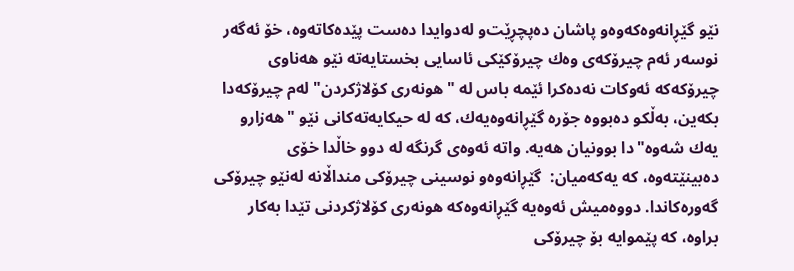نێو گێڕانه‌وه‌كه‌وه‌و پاشان ده‌پچڕێت‌و له‌دوایدا ده‌ست پێده‌كاته‌وه‌، خۆ ئه‌گه‌ر نوسه‌ر ئه‌م چیرۆكه‌ی‌ وه‌ك چیرۆكێكی‌ ئاسایی‌ بخستایه‌ته‌ نێو هه‌ناوی‌ چیرۆكه‌كه‌ ئه‌وكات نه‌ده‌كرا ئێمه‌ باس له‌ "هونه‌ری‌ كۆلاژكردن" له‌م چیرۆكه‌دا بكه‌ین، به‌ڵكو ده‌بووه‌ جۆره‌ گێڕانه‌وه‌یه‌ك، كه‌ له‌ حیكایه‌ته‌كانی‌ نێو "هه‌زارو یه‌ك شه‌وه‌"دا بوونیان هه‌یه‌. واته‌ ئه‌وه‌ی‌ گرنگه‌ له‌ دوو خاڵدا خۆی‌ ده‌بینێته‌وه‌، كه‌ یه‌كه‌میان:  گێڕانه‌وه‌و نوسینی‌ چیرۆكی‌ منداڵانه‌ له‌نێو چیرۆكی‌ گه‌وره‌كاندا. دووه‌میش ئه‌وه‌یه‌ گێڕانه‌وه‌كه‌ هونه‌ری‌ كۆلاژكردنی‌ تێدا به‌كار براوه‌، كه‌ پێموایه‌ بۆ چیرۆكی‌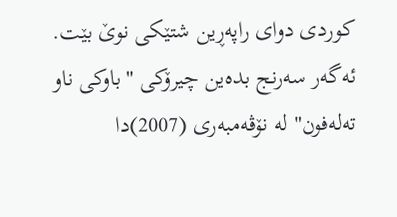كوردی‌ دوای‌ راپه‌ڕین شتێكی‌ نوێ بێت.
ئه‌گه‌ر سه‌رنج بده‌ین چیرۆكی‌ "باوكی‌ ناو ته‌له‌فون" له‌ نۆڤه‌مبه‌ری‌ (2007)دا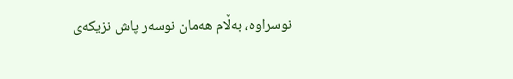نوسراوه‌، به‌ڵام هه‌مان نوسه‌ر پاش نزیكه‌ی‌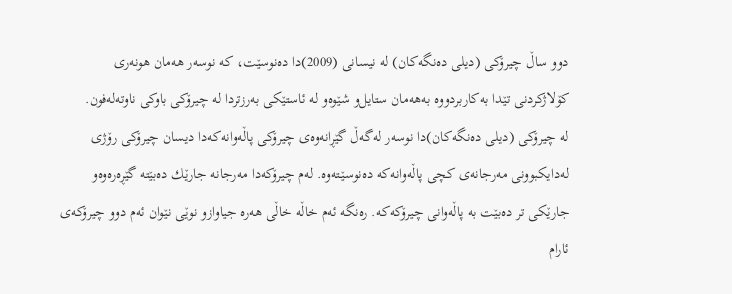دوو ساڵ‌ چیرۆكی‌ (دیلی‌ ده‌نگه‌كان) له‌ نیسانی‌ (2009)دا ده‌نوسێت، كه‌ نوسه‌ر هه‌مان هونه‌ری‌ كۆلاژكردنی‌ تێدا به‌كاربردووه‌ به‌هه‌مان ستایل‌و شێوه‌و له‌ ئاستێكی‌ به‌رزتردا له‌ چیرۆكی‌ باوكی‌ ناوته‌له‌فون.
له‌ چیرۆكی‌ (دیلی‌ ده‌نگه‌كان)دا نوسه‌ر له‌گه‌ڵ‌ گێڕانه‌وه‌ی‌ چیرۆكی‌ پاڵه‌وانه‌كه‌دا دیسان چیرۆكی‌ رۆژی‌ له‌دایكبوونی‌ مه‌رجانه‌ی‌ كچی‌ پاڵه‌وانه‌كه‌ ده‌نوسێـته‌وه‌. له‌م چیرۆكه‌دا مه‌رجانه‌ جارێك ده‌بێته‌ گێڕه‌ره‌وه‌و جارێكی‌ تر ده‌بێت به‌ پاڵه‌وانی‌ چیرۆكه‌كه‌. ره‌نگه‌ ئه‌م خاڵه‌ خاڵی‌ هه‌ره‌ جیاوازو نوێی‌ نێوان ئه‌م دوو چیرۆكه‌ی‌ ئارام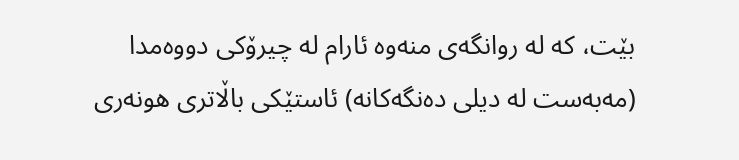بێت، كه‌ له‌ روانگه‌ی‌ منه‌وه‌ ئارام له‌ چیرۆكی‌ دووه‌مدا (مه‌به‌ست له‌ دیلی‌ ده‌نگه‌كانه‌) ئاستێكی‌ باڵاتری‌ هونه‌ری‌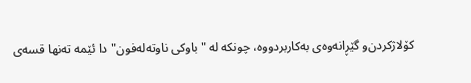كۆلاژكردن‌و گێڕانه‌وه‌ی‌ به‌كاربردووه‌، چونكه‌ له‌ "باوكی‌ ناوته‌له‌فون"دا ئێمه‌ ته‌نها قسه‌ی‌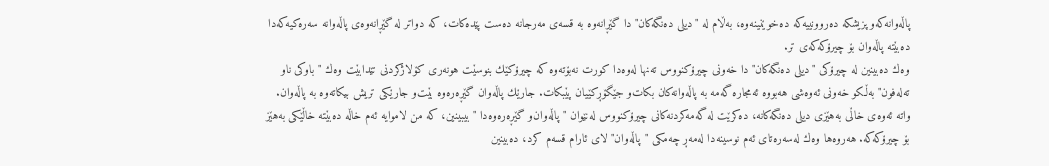پاڵه‌وانه‌كه‌و پزیشكه‌ ده‌روونییه‌كه‌ ده‌خوێنینه‌وه‌، به‌ڵام له‌ "دیلی‌ ده‌نگه‌كان"دا گێڕانه‌وه‌ به‌ قسه‌ی‌ مه‌رجانه‌ ده‌ست پێده‌كات، كه‌ دواتر له‌ گێڕانه‌وه‌ی‌ پاڵه‌وانه‌ سه‌ره‌كیه‌كه‌دا ده‌بێته‌ پاڵه‌وان بۆ چیرۆكه‌كه‌ی‌ تر.
وه‌ك ده‌بینین له‌ چیرۆكی‌ "دیلی‌ ده‌نگه‌كان"دا خه‌ونی‌ چیرۆكنووس ته‌نها له‌وه‌دا كورت نه‌بۆته‌وه‌ كه‌ چیرۆكێك بنوسێت هونه‌ری‌ كۆلاژكردنی‌ تێدابێت وه‌ك "باوكی‌ ناو ته‌له‌فون" به‌ڵكو خه‌ونی‌ ئه‌وه‌شی‌ هه‌بووه‌ ئه‌مجاره‌ گه‌مه‌ به‌ پاڵه‌وانه‌كان بكات‌و جێگۆڕكێیان پێبكات. جارێك پاڵه‌وان گێڕه‌ره‌وه‌ بێت‌و جارێكی‌ تریش بیكاته‌وه‌ به‌ پاڵه‌وان. واته‌ ئه‌وه‌ی‌ خاڵی‌ به‌هێزی‌ دیلی‌ ده‌نگه‌كانه‌، ده‌كرێت له‌ گه‌مه‌كردنه‌كانی‌ چیرۆكنووس له‌نێوان "پاڵه‌وان‌و گێڕه‌ره‌وه‌دا " بیبینین، كه‌ من لاموایه‌ ئه‌م خاڵه‌ ده‌بێته‌ خاڵێكی‌ به‌هێز بۆ چیرۆكه‌كه‌. هه‌روه‌ها وه‌ك له‌سه‌ره‌تای‌ ئه‌م نوسینه‌دا له‌مه‌ڕ چه‌مكی‌ "پاڵه‌وان" لای‌ ئارام قسه‌م كرد، ده‌بینین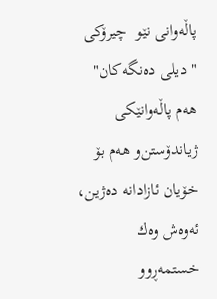پاڵه‌وانی‌ نێو  چیرۆكی‌ "دیلی‌ ده‌نگه‌كان" هه‌م پاڵه‌وانێكی‌ ژیاندۆستن‌و هه‌م بۆ خۆیان ئازادانه‌ ده‌ژین، ئه‌وه‌ش وه‌ك خستمه‌ڕوو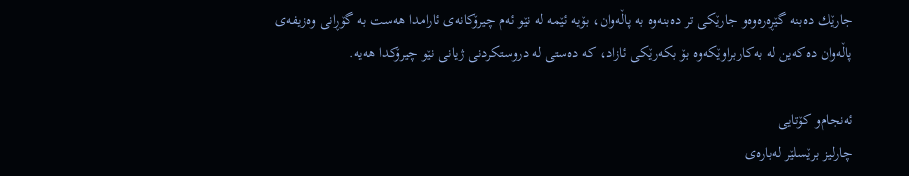جارێك ده‌بنه‌ گێڕه‌ره‌وه‌و جارێكی‌ تر ده‌بنه‌وه‌ به‌ پاڵه‌وان، بۆیه‌ ئێمه‌ له‌ نێو ئه‌م چیرۆكانه‌ی‌ ئارامدا هه‌ست به‌ گۆڕانی‌ وه‌زیفه‌ی‌ پاڵه‌وان ده‌كه‌ین له‌ به‌كاربراوێكه‌وه‌ بۆ بكه‌رێكی‌ ئازاد، كه‌ ده‌ستی‌ له‌ دروستكردنی‌ ژیانی‌ نێو چیرۆكدا هه‌یه‌.

ئه‌نجام‌و كۆتایی‌
چارلیز برێسلێر له‌باره‌ی‌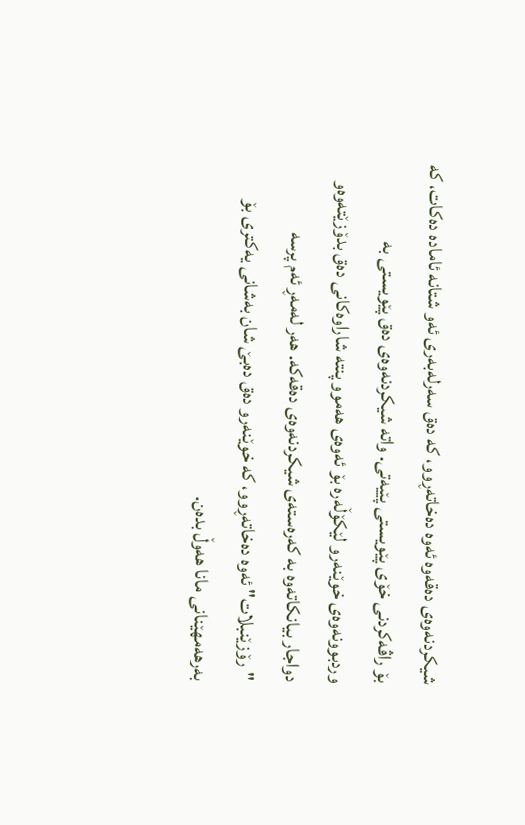شیكردنه‌وه‌ی‌ ده‌قه‌وه‌ ئه‌وه‌ ده‌خاته‌ڕوو، كه‌ ده‌ق سه‌رله‌به‌ری‌ ئه‌و شتانه‌ ئاماده‌ ده‌كات، كه‌ بۆ راڤه‌كردنی‌ خۆی‌ پێویستی‌ پێیه‌تی‌. واته‌ شیكردنه‌وه‌ی‌ ده‌ق پێویستی‌ به‌ وردبوونه‌وه‌ی‌ خوێنه‌ر‌و لێكۆڵه‌ره‌ بۆ ئه‌وه‌ی‌ هه‌موو پنته‌ شاراوه‌كانی‌ ده‌ق بدۆزێته‌وه‌و دواجار بیانكاته‌وه‌ به‌ كه‌ره‌سته‌ی‌ شیكردنه‌وه‌ی‌ ده‌قه‌كه‌. هه‌ر له‌مه‌ڕ ئه‌م پرسه‌ "رۆزێنبلات" ئه‌وه‌ ده‌خاته‌ڕوو، كه‌ خوێنه‌ر‌و ده‌ق ده‌بێ‌ شان به‌شانی‌ یه‌كتری‌ بۆ به‌رهه‌مهێنانی‌ مانا هه‌وڵ‌ بده‌ن.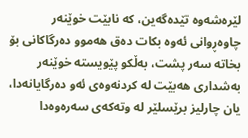لێره‌شه‌وه‌ تێده‌گه‌ین، كه‌ نابێت خوێنه‌ر چاوه‌ڕوانی‌ ئه‌وه‌ بكات ده‌ق هه‌موو ده‌رگاكانی‌ بۆ بخاته‌ سه‌ر پشت، به‌ڵكو پێویسته‌ خوێنه‌ر به‌شداری‌ هه‌بێت له‌ كردنه‌وه‌ی‌ ئه‌و ده‌رگایانه‌دا، یان چارلیز برێسلێر له‌ وته‌كه‌ی‌ سه‌ره‌وه‌دا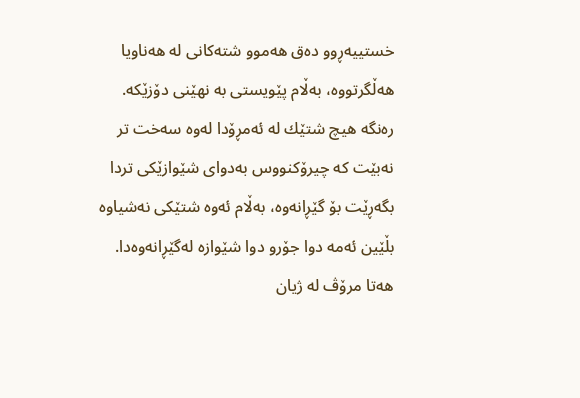خستییه‌ڕوو ده‌ق هه‌موو شته‌كانی‌ له‌ هه‌ناویا هه‌ڵگرتووه‌، به‌ڵام پێویستی‌ به‌ نهێنی دۆزێكه‌.
ره‌نگه‌ هیچ شتێك له‌ ئه‌مڕۆدا له‌وه‌ سه‌خت تر نه‌بێت كه‌ چیرۆكنووس به‌دوای‌ شێوازێكی‌ تردا بگه‌ڕێت بۆ گێڕانه‌وه‌، به‌ڵام ئه‌وه‌ شتێكی‌ نه‌شیاوه‌ بڵێین ئه‌مه‌ دوا جۆر‌و دوا شێوازه‌ له‌گێڕانه‌وه‌دا. هه‌تا مرۆڤ له‌ ژیان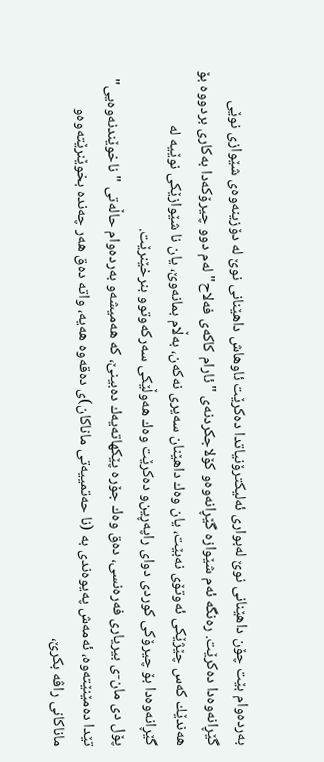به‌رده‌وام بێت چۆن داهێنانی‌ نوێ‌ له‌بواری‌ ئه‌لیكترۆنیاتدا ده‌كرێت ئاوهاش داهێنانی‌ نوێ‌ له‌ دۆزینه‌وه‌ی‌ شێوازی‌ نوێی‌ گێڕانه‌وه‌دا ده‌كرێت. ره‌نگه‌ ئه‌م شێوازه‌ گێڕانه‌وه‌و كۆلاجكردنه‌ی‌ "ئارام كاكه‌ی‌ فه‌لاح" له‌م دوو چیرۆكه‌دا به‌كاری‌ بردووه‌ بۆ هه‌ندێك كه‌س چێژێكی‌ ئه‌وتۆی‌ نه‌بێت، یان وه‌ك داهێنان سه‌یری‌ نه‌كه‌ن، به‌ڵام بمانه‌وێ، یان نا شێوازێكی‌ نوێیه‌ له‌ گێڕانه‌وه‌دا بۆ چیرۆكی‌ كوردی‌ دوای‌ راپه‌ڕین‌و ده‌كرێت وه‌ك هه‌وڵێكی‌ سه‌ركه‌وتوو بنرخێنرێت.
پۆل دی‌ مان-ی‌ بیریاری‌ فه‌ره‌نسی‌، ده‌ق وه‌ك جۆره‌ پێكهاته‌یه‌ك ده‌بینێ‌، كه‌ هه‌میشه‌‌و به‌رده‌وام حاڵه‌تی‌ "ناخوێندنه‌وه‌یی" تێدا ده‌مێنێته‌وه‌، ئه‌مه‌ش په‌یوه‌ندی‌ به‌ (نا حه‌تمییه‌تی‌ ماناكان)ی‌ ده‌قه‌وه‌ هه‌یه‌، واته‌ ده‌ق هه‌ر چه‌نده‌ بخوێنرێته‌وه‌و ماناكانی‌ راڤه‌ بكرێ‌،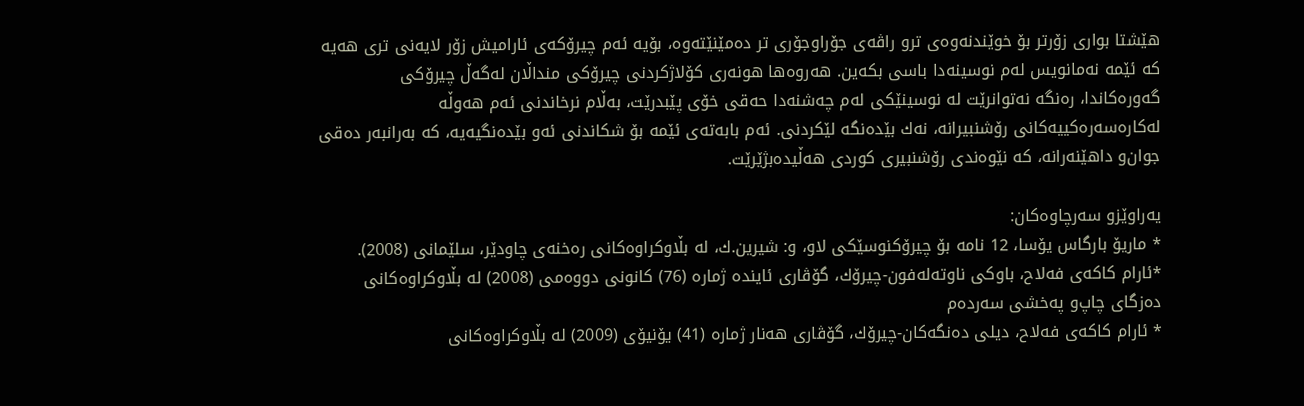هێشتا بواری‌ زۆرتر بۆ خوێندنه‌وه‌ی‌ ترو راڤه‌ی‌ جۆراوجۆری‌ تر ده‌مێنێته‌وه‌، بۆیه‌ ئه‌م چیرۆكه‌ی‌ ئارامیش زۆر لایه‌نی‌ تری‌ هه‌یه‌ كه‌ ئێمه‌ نه‌مانویس له‌م نوسینه‌دا باسی‌ بكه‌ین. هه‌روه‌ها هونه‌ری‌ كۆلاژكردنی‌ چیرۆكی‌ منداڵان له‌گه‌ڵ‌ چیرۆكی‌ گه‌وره‌كاندا، ره‌نگه‌ نه‌توانرێت له‌ نوسینێكی‌ له‌م چه‌شنه‌دا حه‌قی‌ خۆی‌ پێبدرێت، به‌ڵام نرخاندنی‌ ئه‌م هه‌وڵه‌ له‌كاره‌سه‌ره‌كییه‌كانی‌ رۆشنبیرانه‌، نه‌ك بێده‌نگه‌ لێكردنی‌. ئه‌م بابه‌ته‌ی‌ ئێمه‌ بۆ شكاندنی‌ ئه‌و بێده‌نگیه‌یه‌، كه‌ به‌رانبه‌ر ده‌قی‌ جوان‌و داهێنه‌رانه‌، كه‌ نێوه‌ندی‌ رۆشنبیری‌ كوردی هه‌ڵیده‌بژێرێت.

یه‌راوێز‌و سه‌رچاوه‌كان:
* ماریۆ بارگاس یۆسا، 12 نامه‌ بۆ چیرۆكنوسێكی‌ لاو، و: شیرین.ك، له‌ بڵاوكراوه‌كانی‌ ره‌خنه‌ی‌ چاودێر، سلێمانی‌ (2008).
*ئارام كاكه‌ی‌ فه‌لاح، باوكی‌ ناوته‌له‌فون-چیرۆك، گۆڤاری‌ ئاینده‌ ژماره‌ (76) كانونی‌ دووه‌می‌ (2008) له‌ بڵاوكراوه‌كانی‌ ده‌زگای‌ چاپ‌و په‌خشی‌ سه‌رده‌م
* ئارام كاكه‌ی‌ فه‌لاح، دیلی‌ ده‌نگه‌كان-چیرۆك، گۆڤاری‌ هه‌نار ژماره‌ (41) یۆنیۆی‌ (2009) له‌ بڵاوكراوه‌كانی‌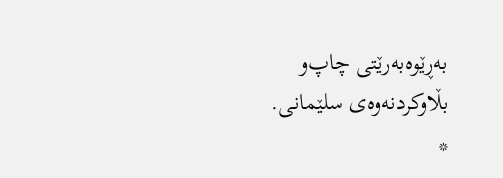به‌ڕێوه‌به‌رێتی‌ چاپ‌و بڵاوكردنه‌وه‌ی‌ سلێمانی‌.
*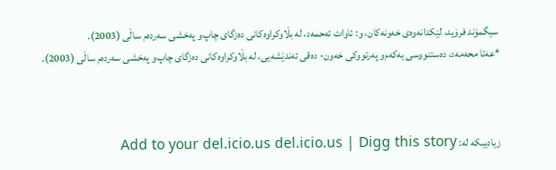سیگمۆند فرۆید، لێكدانه‌وه‌ی‌ خه‌ونه‌كان، و: ئاوات ئه‌حمه‌د، له‌ بڵاوكراوه‌كانی‌ ده‌زگای‌ چاپ‌و په‌خشی‌ سه‌رده‌م ساڵی‌ (2003).
*عه‌تا محه‌مه‌د، ده‌ستنووسی‌ یه‌كه‌م‌و په‌رتووكی‌ خه‌ون- ده‌قی‌ ئه‌ندێشه‌یی‌، له‌ بڵاوكراوه‌كانی‌ ده‌زگای‌ چاپ‌و په‌خشی‌ سه‌رده‌م ساڵی‌ (2003).



زیادیبکه له: Add to your del.icio.us del.icio.us | Digg this story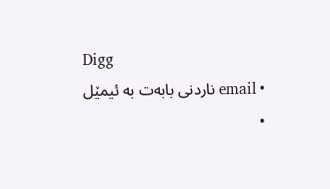Digg
  • email ناردنی بابه‌ت به‌ ئیمێل
  •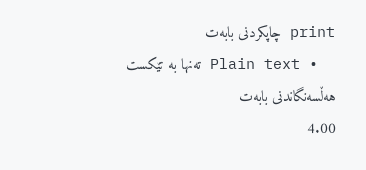print چاپكردنی بابه‌ت
  • Plain text ته‌نها به تێکست
هه‌ڵسه‌نگاندنی بابه‌ت
4.00